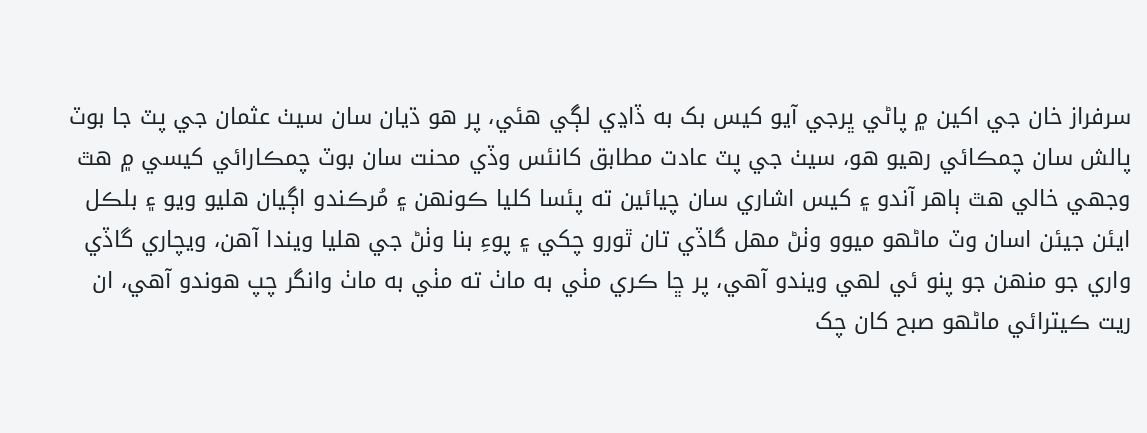سرفراز خان جي اکين ۾ پاڻي ڀرجي آيو کيس بک به ڏاڍي لڳي هئي، پر هو ڌيان سان سيٺ عثمان جي پٽ جا بوٽ پالش سان چمڪائي رهيو هو، سيٺ جي پٽ عادت مطابق کانئس وڏي محنت سان بوٽ چمڪارائي کيسي ۾ هٿ وجهي خالي هٿ ٻاهر آندو ۽ کيس اشاري سان چيائين ته پئسا کليا ڪونهن ۽ مُرڪندو اڳيان هليو ويو ۽ بلڪل ايئن جيئن اسان وٽ ماڻهو ميوو وٺڻ مهل گاڏي تان ٿورو چکي ۽ پوءِ بنا وٺڻ جي هليا ويندا آهن، ويچاري گاڏي واري جو منهن جو پنو ئي لهي ويندو آهي، پر ڇا ڪري مٺي به ماٺ ته مٺي به ماٺ وانگر چپ هوندو آهي، ان ريت ڪيترائي ماڻهو صبح کان چک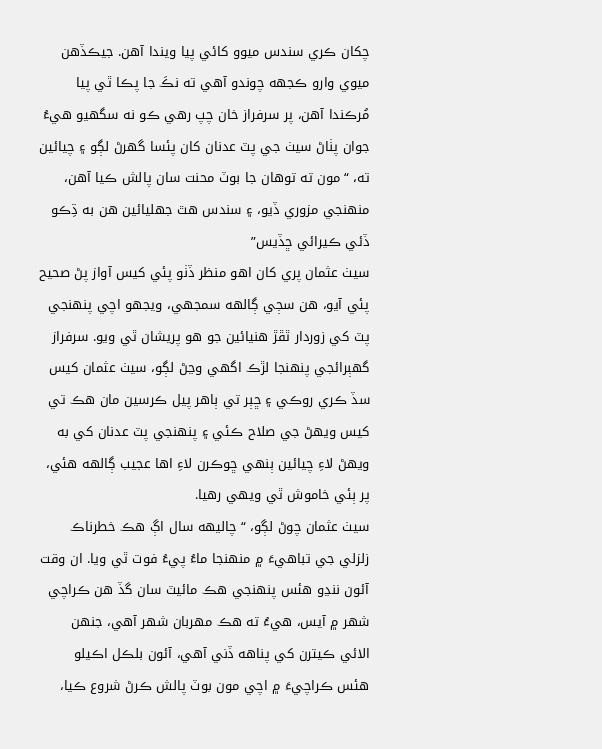چکان ڪري سندس ميوو کائي پيا ويندا آهن. جيڪڏهن ميوي وارو ڪجهه چوندو آهي ته نڪَ جا پڪا ٿي پيا مُرڪندا آهن، پر سرفراز خان چپ رهي ڪو نه سگهيو هيءُ جوان پٺاڻ سيٺ جي پٽ عدنان کان پئسا گهرڻ لڳو ۽ چيائين ته، “مون ته توهان جا بوٽ محنت سان پالش ڪيا آهن، منهنجي مزوري ڏيو، ۽ سندس هٿ جهليائين هن به ڌِڪو ڏئي ڪيرائي ڇڏيس”
سيٺ عثمان پري کان اهو منظر ڏٺو پئي کيس آواز پڻ صحيح پئي آيو، هن سڄي ڳالهه سمجهي، ويجهو اچي پنهنجي پٽ کي زوردار ٿڦڙ هنيائين جو هو پريشان ٿي ويو. سرفراز گهٻرائجي پنهنجا لڙڪ اگهي وڃڻ لڳو، سيٺ عثمان کيس سڏ ڪري روڪي ۽ ڇٻر تي ٻاهر پيل ڪرسين مان هڪ تي کيس ويهڻ جي صلاح ڪئي ۽ پنهنجي پٽ عدنان کي به ويهڻ لاءِ چيائين ٻنهي ڇوڪرن لاءِ اها عجيب ڳالهه هئي، پر ٻئي خاموش ٿي ويهي رهيا.
سيٺ عثمان چوڻ لڳو، “چاليهه سال اڳ هڪ خطرناڪ زلزلي جي تباهيءَ ۾ منهنجا ماءُ پيءُ فوت ٿي ويا. ان وقت آئون ننڍو هئس پنهنجي هڪ مائيٽ سان گڏ هن ڪراچي شهر ۾ آيس، هيءُ ته هڪ مهربان شهر آهي، جنهن الائي ڪيترن کي پناهه ڏني آهي، آئون بلڪل اڪيلو هئس ڪراچيءَ ۾ اچي مون بوٽ پالش ڪرڻ شروع ڪيا،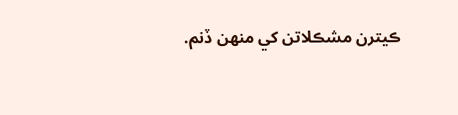ڪيترن مشڪلاتن کي منهن ڏنم.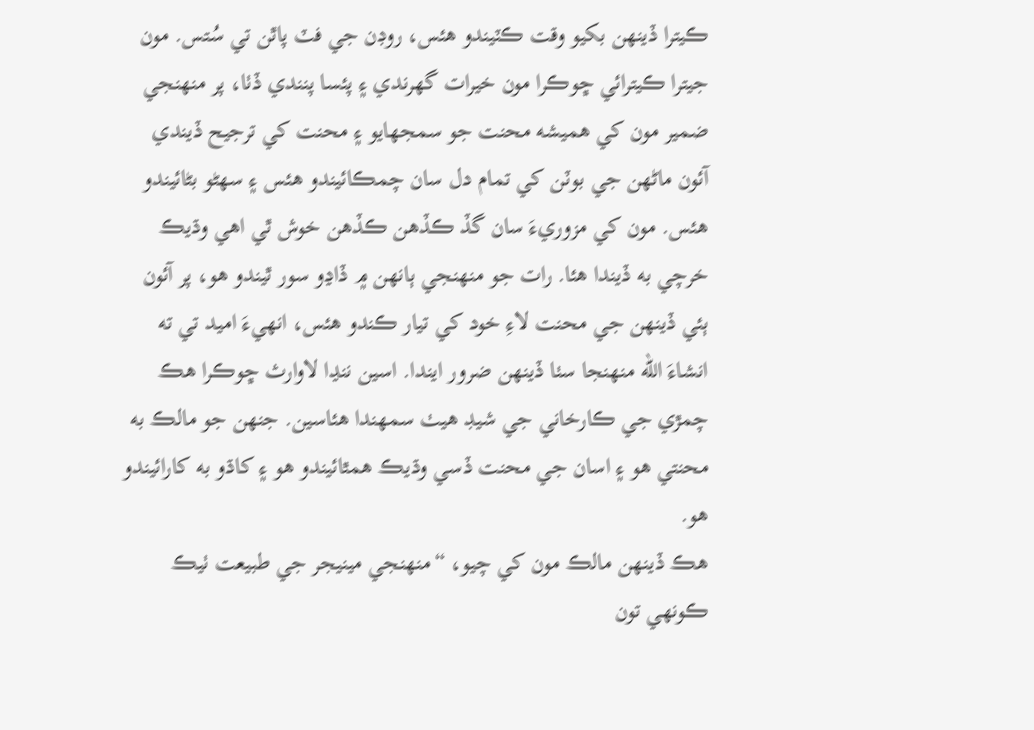ڪيترا ڏينهن بکيو وقت ڪٽيندو هئس، روڊن جي فٽ پاٿن تي سُتس. مون جيترا ڪيترائي ڇوڪرا مون خيرات گهرندي ۽ پئسا پنندي ڏٺا، پر منهنجي ضمير مون کي هميشه محنت جو سمجهايو ۽ محنت کي ترجيح ڏيندي آئون ماڻهن جي بوٽن کي تمام دل سان چمڪائيندو هئس ۽ سهڻو بڻائيندو هئس. مون کي مزوريءَ سان گڏ ڪڏهن ڪڏهن خوش ٿي اهي وڌيڪ خرچي به ڏيندا هئا. رات جو منهنجي ٻانهن ۾ ڏاڍو سور ٿيندو هو، پر آئون ٻئي ڏينهن جي محنت لاءِ خود کي تيار ڪندو هئس، انهيءَ اميد تي ته انشاءَ الله منهنجا سٺا ڏينهن ضرور ايندا. اسين ننڍا لاوارث ڇوڪرا هڪ چمڙي جي ڪارخاني جي شيڊ هيٺ سمهندا هئاسين. جنهن جو مالڪ به محنتي هو ۽ اسان جي محنت ڏسي وڌيڪ همٿائيندو هو ۽ کاڌو به کارائيندو هو.
هڪ ڏينهن مالڪ مون کي چيو، “منهنجي مينيجر جي طبيعت ٺيڪ ڪونهي تون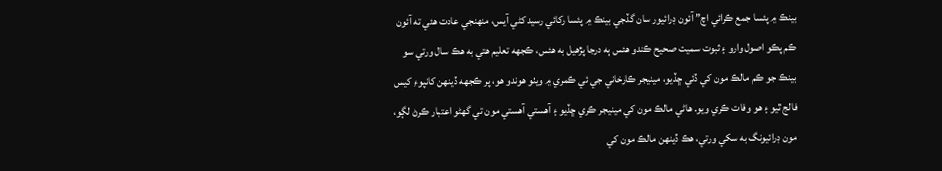بينڪ ۾ پئسا جمع ڪرائي اچ” آئون ڊرائيور سان گڏجي بينڪ ۾ پئسا رکائي رسيد کڻي آيس، منهنجي عادت هئي ته آئون ڪم پڪو اصول وارو ۽ ثبوت سميت صحيح ڪندو هئس ٻه درجا پڙهيل به هئس، ڪجهه تعليم هتي به هڪ سال ورتي سو بينڪ جو ڪم مالڪ مون کي ڏئي ڇڏيو، مينيجر ڪارخاني جي ئي ڪمري ۾ ويٺو هوندو هو، پر ڪجهه ڏينهن کانپوءِ کيس فالج ٿيو ۽ هو وفات ڪري ويو. هاڻي مالڪ مون کي مينيجر ڪري ڇڏيو ۽ آهستي آهستي مون تي گهڻو اعتبار ڪرڻ لڳو، مون ڊرائيونگ به سکي ورتي، هڪ ڏينهن مالڪ مون کي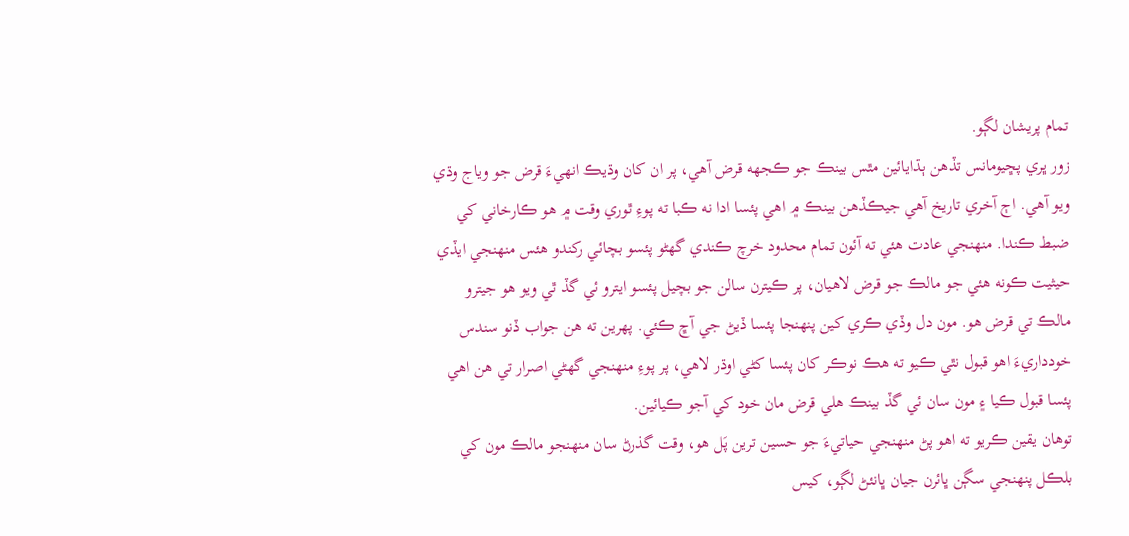تمام پريشان لڳو.
زور ڀري پڇيومانس تڏهن ٻڌايائين مٿس بينڪ جو ڪجهه قرض آهي، پر ان کان وڌيڪ انهيءَ قرض جو وياج وڌي ويو آهي. اڄ آخري تاريخ آهي جيڪڏهن بينڪ ۾ اهي پئسا ادا نه ڪبا ته پوءِ ٿوري وقت ۾ هو ڪارخاني کي ضبط ڪندا. منهنجي عادت هئي ته آئون تمام محدود خرچ ڪندي گهڻو پئسو بچائي رکندو هئس منهنجي ايڏي حيثيت ڪونه هئي جو مالڪ جو قرض لاهيان، پر ڪيترن سالن جو بچيل پئسو ايترو ئي گڏ ٿي ويو هو جيترو مالڪ تي قرض هو. مون دل وڏي ڪري کين پنهنجا پئسا ڏيڻ جي آڇ ڪئي. پهرين ته هن جواب ڏنو سندس خودداريءَ اهو قبول نٿي ڪيو ته هڪ نوڪر کان پئسا کڻي اوڌر لاهي، پر پوءِ منهنجي گهڻي اصرار تي هن اهي پئسا قبول ڪيا ۽ مون سان ئي گڏ بينڪ هلي قرض مان خود کي آجو ڪيائين.
توهان يقين ڪريو ته اهو پڻ منهنجي حياتيءَ جو حسين ترين پَل هو، وقت گذرڻ سان منهنجو مالڪ مون کي بلڪل پنهنجي سڳن ڀائرن جيان ڀانئڻ لڳو، کيس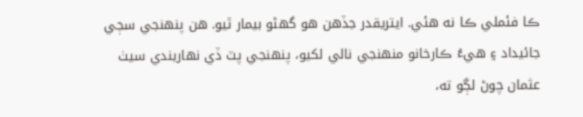ڪا فئملي ڪا نه هئي. ايتريقدر جڏهن هو گهڻو بيمار ٿيو. هن پنهنجي سڄي جائيداد ۽ هيءُ ڪارخانو منهنجي نالي لکيو، پنهنجي پٽ ڏي نهاريندي سيٺ عثمان چوڻ لڳو ته،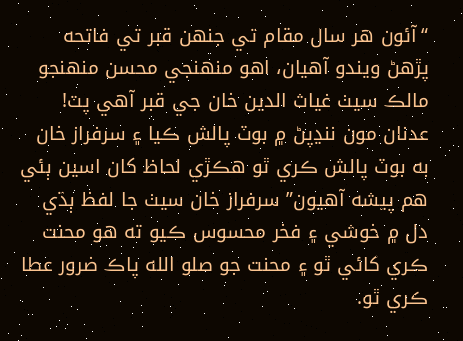“آئون هر سال مقام تي جنهن قبر تي فاتحه پڙهڻ ويندو آهيان، اهو منهنجي محسن منهنجو مالڪ سيٺ غياث الدين خان جي قبر آهي پٽ! عدنان مون ننڍپڻ ۾ بوٽ پالش ڪيا ۽ سرفراز خان به بوٽ پالش ڪري ٿو هڪڙي لحاظ کان اسين ٻئي هم پيشه آهيون” سرفراز خان سيٺ جا لفظ ٻڌي دل ۾ خوشي ۽ فخر محسوس ڪيو ته هو محنت ڪري کائي ٿو ۽ محنت جو صلو الله پاڪ ضرور عطا ڪري ٿو.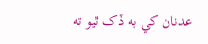عدنان کي به ڏک ٿيو ته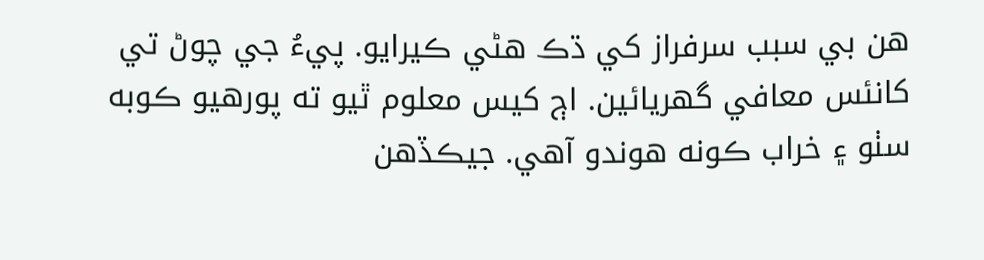هن بي سبب سرفراز کي ڌڪ هڻي ڪيرايو. پيءُ جي چوڻ تي کانئس معافي گهريائين. اڄ کيس معلوم ٿيو ته پورهيو ڪوبه سٺو ۽ خراب ڪونه هوندو آهي. جيڪڏهن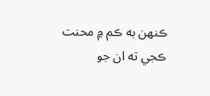ڪنهن به ڪم ۾ محنت ڪجي ته ان جو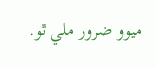ميوو ضرور ملي ٿو.